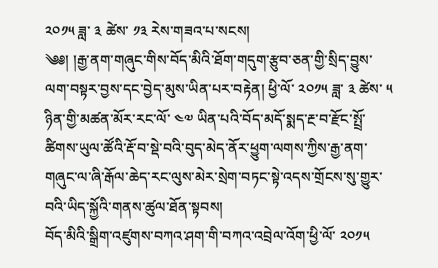༢༠༡༥ ཟླ་ ༣ ཚེས་ ༡༣ རེས་གཟའ་པ་སངས།
༄༅། །རྒྱ་ནག་གཞུང་གིས་བོད་མིའི་ཐོག་གདུག་རྩུབ་ཅན་གྱི་སྲིད་བྱུས་ལག་བསྟར་བྱས་དང་བྱེད་མུས་ཡིན་པར་བརྟེན། ཕྱི་ལོ་ ༢༠༡༥ ཟླ་ ༣ ཚེས་ ༥ ཉིན་གྱི་མཚན་མོར་རང་ལོ་ ༤༧ ཡིན་པའི་བོད་མདོ་སྨད་རྔ་བ་རྫོང་སྤྲོ་ཚིགས་ཡུལ་ཚོའི་རྡོ་བ་སྡེ་བའི་བུད་མེད་ནོར་ཕྱུག་ལགས་ཀྱིས་རྒྱ་ནག་གཞུང་ལ་ཞི་རྒོལ་ཆེད་རང་ལུས་མེར་སྲེག་བཏང་སྟེ་འདས་གྲོངས་སུ་གྱུར་བའི་ཡིད་སྐྱོའི་གནས་ཚུལ་ཐོན་སྟབས།
བོད་མིའི་སྒྲིག་འཛུགས་བཀའ་ཤག་གི་བཀའ་འབྲེལ་འོག་ཕྱི་ལོ་ ༢༠༡༥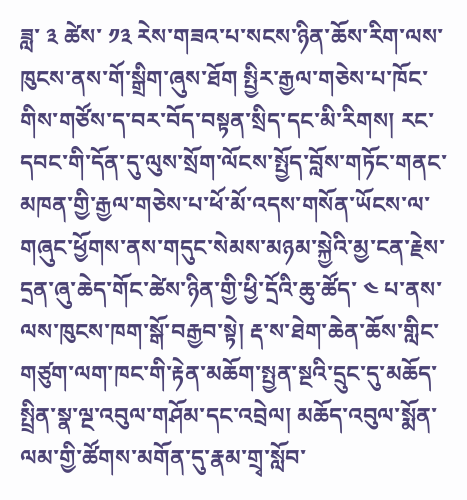ཟླ་ ༣ ཚེས་ ༡༣ རེས་གཟའ་པ་སངས་ཉིན་ཆོས་རིག་ལས་ཁུངས་ནས་གོ་སྒྲིག་ཞུས་ཐོག སྤྱིར་རྒྱལ་གཅེས་པ་ཁོང་གིས་གཙོས་ད་བར་བོད་བསྟན་སྲིད་དང་མི་རིགས། རང་དབང་གི་དོན་དུ་ལུས་སྲོག་ལོངས་སྤྱོད་བློས་གཏོང་གནང་མཁན་གྱི་རྒྱལ་གཅེས་པ་ཕོ་མོ་འདས་གསོན་ཡོངས་ལ་གཞུང་ཕྱོགས་ནས་གདུང་སེམས་མཉམ་སྐྱེའི་མྱ་ངན་རྗེས་དྲན་ཞུ་ཆེད་གོང་ཚེས་ཉིན་གྱི་ཕྱི་དྲོའི་ཆུ་ཚོད་ ༤ པ་ནས་ལས་ཁུངས་ཁག་སྒོ་བརྒྱབ་སྟེ། རྡ་ས་ཐེག་ཆེན་ཆོས་གླིང་གཙུག་ལག་ཁང་གི་རྟེན་མཆོག་སྤྱན་སྔའི་དྲུང་དུ་མཆོད་སྤྲིན་སྣ་ལྔ་འབུལ་གཤོམ་དང་འབྲེལ། མཆོད་འབུལ་སྨོན་ལམ་གྱི་ཚོགས་མགོན་དུ་རྣམ་གྲྭ་སློབ་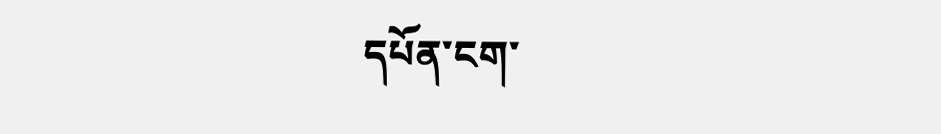དཔོན་ངག་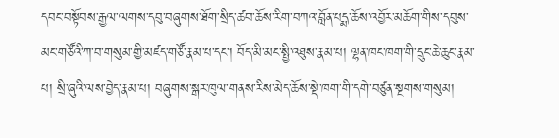དབང་བསྟོབས་རྒྱལ་ལགས་དབུ་བཞུགས་ཐོག་སྲིད་ཚབ་ཆོས་རིག་བཀའ་བློན་པདྨ་ཆོས་འབྱོར་མཆོག་གིས་དབུས་མང་གཙོའི་ཀ་བ་གསུམ་གྱི་མཛད་གཙོ་རྣམ་པ་དང་། བོད་མི་མང་སྤྱི་འཐུས་རྣམ་པ། ལྷན་ཁང་ཁག་གི་དྲུང་ཆེ་ཆུང་རྣམ་པ། སྲི་ཞུའི་ལས་བྱེད་རྣམ་པ། བཞུགས་སྒར་ཁུལ་གནས་རིས་མེད་ཆོས་སྡེ་ཁག་གི་དགེ་བཙུན་སྔགས་གསུམ།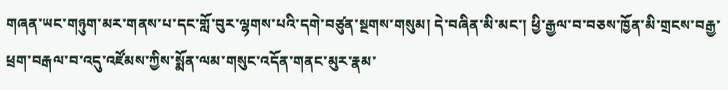གཞན་ཡང་གཉུག་མར་གནས་པ་དང་གློ་བུར་ལྷགས་པའི་དགེ་བཙུན་སྔགས་གསུམ། དེ་བཞིན་མི་མང་། ཕྱི་རྒྱལ་བ་བཅས་ཁྱོན་མི་གྲངས་བརྒྱ་ཕྲག་བརྒལ་བ་འདུ་འཛོམས་ཀྱིས་སྨོན་ལམ་གསུང་འདོན་གནང་མུར་རྣམ་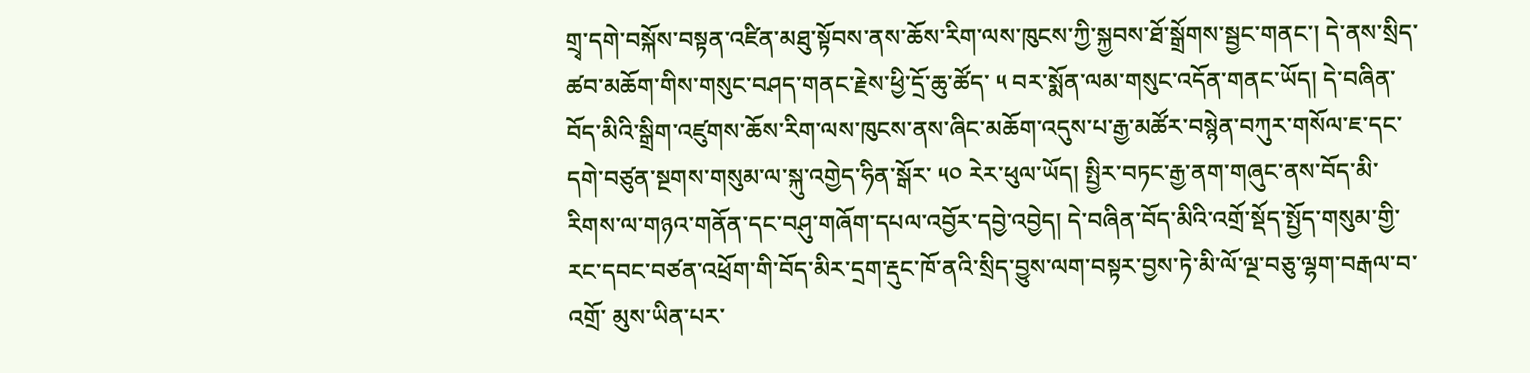གྲྭ་དགེ་བསྐོས་བསྟན་འཛིན་མཐུ་སྟོབས་ནས་ཆོས་རིག་ལས་ཁུངས་ཀྱི་སྐྱབས་ཐོ་སྒྲོགས་སྦྱང་གནང་། དེ་ནས་སྲིད་ཚབ་མཆོག་གིས་གསུང་བཤད་གནང་རྗེས་ཕྱི་དྲོ་ཆུ་ཚོད་ ༥ བར་སྨོན་ལམ་གསུང་འདོན་གནང་ཡོད། དེ་བཞིན་བོད་མིའི་སྒྲིག་འཛུགས་ཆོས་རིག་ལས་ཁུངས་ནས་ཞིང་མཆོག་འདུས་པ་རྒྱ་མཚོར་བསྙེན་བཀུར་གསོལ་ཇ་དང་དགེ་བཙུན་སྔགས་གསུམ་ལ་སྐུ་འགྱེད་ཧིན་སྒོར་ ༥༠ རེར་ཕུལ་ཡོད། སྤྱིར་བཏང་རྒྱ་ནག་གཞུང་ནས་བོད་མི་རིགས་ལ་གཉའ་གནོན་དང་བཤུ་གཞོག་དཔལ་འབྱོར་དབྱེ་འབྱེད། དེ་བཞིན་བོད་མིའི་འགྲོ་སྡོད་སྤྱོད་གསུམ་གྱི་རང་དབང་བཙན་འཕྲོག་གི་བོད་མིར་དྲག་རྡུང་ཁོ་ནའི་སྲིད་བྱུས་ལག་བསྟར་བྱས་ཏེ་མི་ལོ་ལྔ་བཅུ་ལྷག་བརྒལ་བ་འགྲོ་ མུས་ཡིན་པར་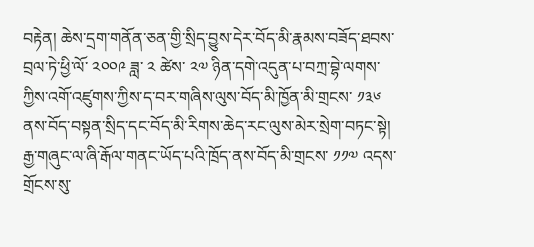བརྟེན། ཆེས་དྲག་གནོན་ཅན་གྱི་སྲིད་བྱུས་དེར་བོད་མི་རྣམས་བཟོད་ཐབས་བྲལ་ཏེ་ཕྱི་ལོ་ ༢༠༠༩ ཟླ་ ༢ ཚེས་ ༢༧ ཉིན་དགེ་འདུན་པ་བཀྲ་བྷེ་ལགས་ཀྱིས་འགོ་འཛུགས་ཀྱིས་ད་བར་གཞིས་ལུས་བོད་མི་ཁྱོན་མི་གྲངས་ ༡༣༦ ནས་བོད་བསྟན་སྲིད་དང་བོད་མི་རིགས་ཆེད་རང་ལུས་མེར་སྲེག་བཏང་སྟེ། རྒྱ་གཞུང་ལ་ཞི་རྒོལ་གནང་ཡོད་པའི་ཁྲོད་ནས་བོད་མི་གྲངས་ ༡༡༧ འདས་གྲོངས་སུ་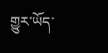གྱུར་ཡོད་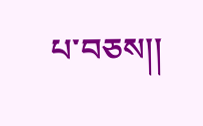པ་བཅས།།